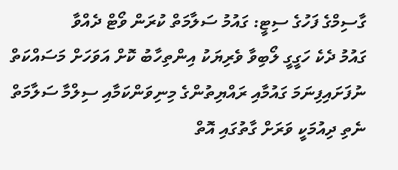ގާސިމްގެ ފަހުގެ ސިޓީ: ގައުމު ސަލާމަތް ކުރަން ވޯޓް ދެއްވާ
ގައުމު ދެކެ ހަގީގީ ލޯބިވާ ވެރިޔަކު އިންތިހާބު ކޮށް އަވަހަށް މަސައްކަތް ނުފަށައިފިނަމަ ގައުމާއި ރައްޔިތުންގެ މިނިވަންކަމާއި ސިލްމާ ސަލާމަތް ނެތި ދިއުމަކީ ވަރަށް ގާތުގައި އޮތް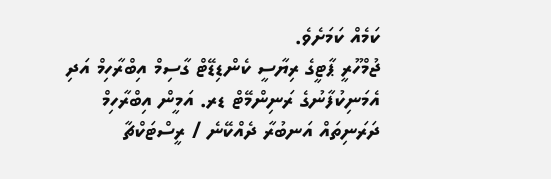ކަމެއް ކަމަށެވެ.
ޖުމްހޫރީ ޕާޓީގެ ރިޔާސީ ކެންޑިޑޭޓް ގާސިމް އިބްރާހިމް އަދި އެމަނިކުފާނުގެ ރަނިންމޭޓް ޑރ. އަމީން އިބްރާހިމް
ދަރަނިތައް އަނބުރާ ދެއްކޭނެ / ރީސްޓަކްޗާ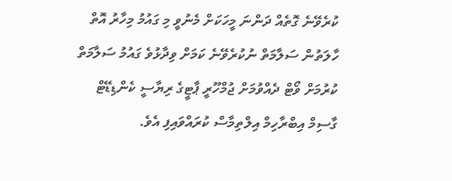ކުރެވޭނެ ގޮތެއް ދަންނަ މީހަކަށް މެނުވީ މި ގައުމު މިހާރު އޮތް ހާލަތުން ސަލާމަތް ނުކުރެވޭނެ ކަމަށް ވިދާޅުވެ ގައުމު ސަލާމަތް ކުރުމަށް ވޯޓް ދެއްވުމަށް ޖުމްހޫރީ ޕާޓީގެ ރިޔާސީ ކެންޑިޑޭޓް ގާސިމް އިބްރާހިމް އިލްތިމާސް ކުރައްވައިފި އެވެ.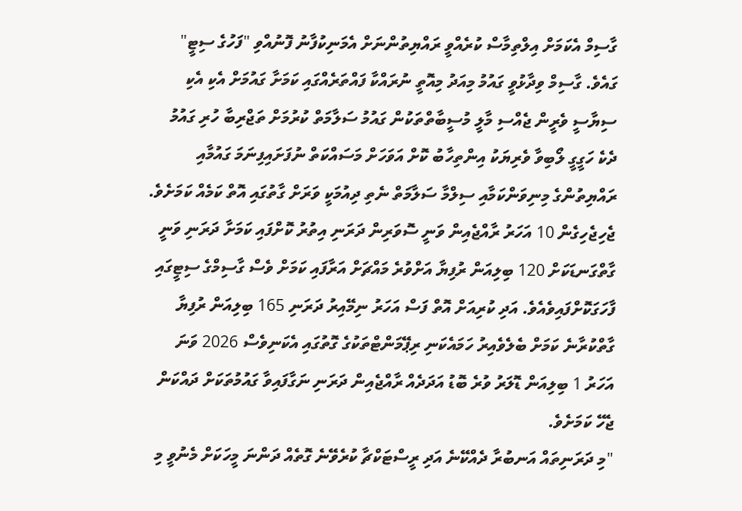ގާސިމް އެކަމަށް އިލްތިމާސް ކުރެއްވީ ރައްޔިތުންނަށް އެމަނިކުފާނު ފޮނުއްވި "ފަހުގެ ސިޓީ" ގައެވެ. ގާސިމް ވިދާޅުވީ ގައުމު މިއަދު މިއޮތީ ނުރައްކާ ފައްތަރެއްގައި ކަމަށާ ގައުމަށް އެކި އެކި ސިޔާސީ ވެރީން ޖެއްސި މާލީ މުސީބާތްތަކުން ގައުމު ސަލާމަތް ކުރުމަށް ތަޖްރިބާ ހުރި ގައުމު ދެކެ ހަގީގީ ލޯބިވާ ވެރިޔަކު އިންތިހާބު ކޮށް އަވަހަށް މަސައްކަތް ނުފަށައިފިނަމަ ގައުމާއި ރައްޔިތުންގެ މިނިވަންކަމާއި ސިލްމާ ސަލާމަތް ނެތި ދިއުމަކީ ވަރަށް ގާތުގައި އޮތް ކަމެއް ކަމަށެވެ.
ޖެހިޖެހިގެން 10 އަހަރު ރާއްޖެއިން ވަނީ ސޮވަރިން ދަރަނި އިތުރު ކޮށްފައި ކަމަށާ ދަރަނި ވަނީ ގާތްގަނޑަކަށް 120 ބިލިއަން ރުފިޔާ އަށްވުރެ މައްޗަށް އަރާފައި ކަމަށް ވެސް ގާސިމްގެ ސިޓީގައި ފާހަގަކޮށްފައިވެއެވެ. އަދި ކުރިއަށް އޮތް ފަސް އަހަރު ނިމޭއިރު ދަރަނި 165 ބިލިއަން ރުފިޔާ ގާތްކުރާނެ ކަމަށް ބެލެވެއިރު ހަމައެކަނި ރިޕޭމަންޓްތަކުގެ ގޮތުގައި އެކަނިވެސް 2026 ވަނަ އަހަރު 1 ބިލިއަން ޑޮލަރު ވުރެ ބޮޑު އަދަދެއް ރާއްޖެއިން ދަރަނި ނަގާފައިވާ ގައުމުތަކަށް ދައްކަން ޖެހޭ ކަމަށެވެ.
"މި ދަރަނިތައް އަނބުރާ ދެއްކޭނެ އަދި ރީސްޓަކްޗާ ކުރެވޭނެ ގޮތެއް ދަންނަ މީހަކަށް މެނުވީ މި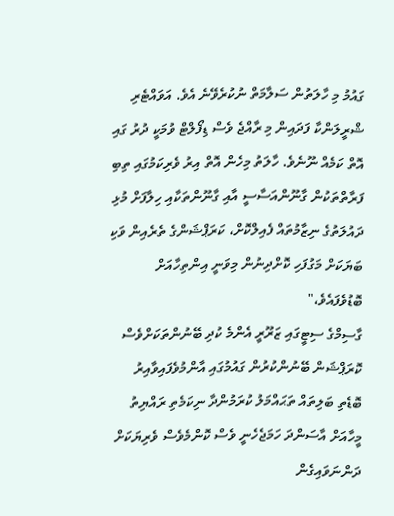ގައުމު މި ހާލަތުން ސަލާމަތް ނުކުރެވޭނެ އެވެ. އަވައްޓެރި ޝްރީލަންކާ ފަދައިން މި ރާއްޖެ ވެސް ޑިފޯލްޓް ވުމަކީ ދުރު ގައި އޮތް ކަމެއް ނޫނެވެ. ހާލަތު މިހެން އޮތް އިރު ވެރިކަމުގައި ތިބި ފަރާތްތަކުން ގާނޫންއަސާސީ އާއި ގާނޫންތަކާއި ހިލާފަށް މުޅި ދައުލަތުގެ ނިޒާމުތައް ފެއިލްކޮށް، ކަރަޕްޝަންގެ ތެރެއިން ވަކި ބަޔަކަށް މަގުފަހި ކޮށްދިނުން މިވަނީ އިންތިހާއަށް ބޮޑުވެފައެވެ،"
ގާސިމްގެ ސިޓީގައި ޒަރޫރީ އެންމެ ކުދި ބޭނުންތަކަށްވެސް ކޮރަޕްޝަން ބޭނުންކުރުން ގައުމުގައި އާންމުވެފައިވާއިރު ބޮޑެތި ބަލިތައް ތަޙައްމަލު ކުރަމުންދާ ނިކަމެތި ރައްޔިތު މީހާއަށް އާސަންދަ ހަމަޖެހެނީ ވެސް ކޮންމެވެސް ވެރިޔަކަށް ދަންނަވައިގެން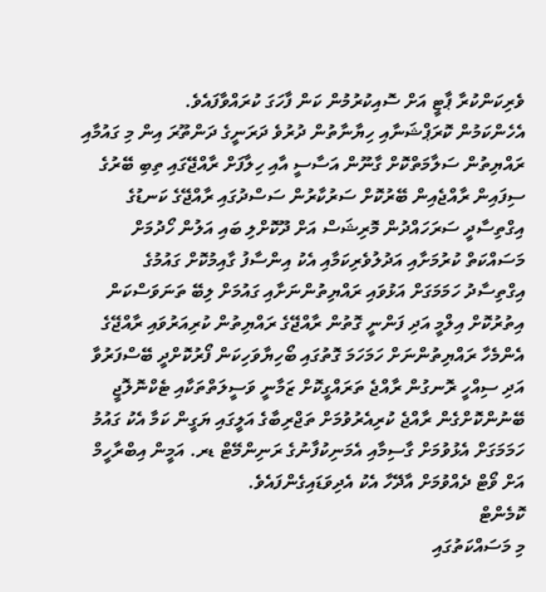ވެރިކަންކުރާ ޕާޓީ އަށް ސޮއިކުރުމުން ކަން ފާހަގަ ކުރައްވާފައެވެ.
އެހެންކަމުން ކޮރަޕްޝަނާއި ހިޔާނާތުން ދުރުވެ ދަރަނީގެ ދަންތޫރަ އިން މި ގައުމާއި ރައްޔިތުން ސަލާމަތްކޮށް ގާނޫން އަސާސީ އާއި ހިލާފަށް ރާއްޖޭގައި ތިބި ބޭރުގެ ސިފައިން ރާއްޖެއިން ބޭރުކޮށް ސަރުކާރުން ސަސްދުގައި ރާއްޖޭގެ ކަނޑުގެ އިގްތިސާދީ ސަރަހައްދުން މޮރިޝަސް އަށް ދޫކޮށްލި ބައި އަލުން ހޯދުމަށް މަސައްކަތް ކުރުމަށާއި އަދުލުވެރިކަމާއި އެކު އިންސާފު ގާއިމުކޮށް ގައުމުގެ އިގްތިސާދު ހަމަމަގަށް އަޅުވައި ރައްޔިތުންނަށާއި ގައުމަށް ލިބޭ ތަނަވަސްކަން އިތުރުކޮށް އިލްމީ އަދި ފަންނީ ގޮތުން ރާއްޖޭގެ ރައްޔިތުން ކުރިއަރުވައި ރާއްޖޭގެ އެންމެހާ ރައްޔިތުންނަށް ހަމަހަމަ ގޮތުގައި ބޯހިޔާވަހިކަން ފޯރުކޮށްދީ ބޭސްފަރުވާ އަދި ސިއްހީ ރޮނގުން ރާއްޖެ ތަރައްގީކޮށް ޒަމާނީ ވަސީލަތްތަކާއި ޓެކްނޮލޮޖީ ބޭނުންކޮށްގެން ރާއްޖެ ކުރިއެރުވުމަށް ތަޖްރިބާގެ އަލީގައި ޔަގީން ކަމާ އެކު ގައުމު ހަމަމަގަށް އެޅުވުމަށް ގާސިމާއި އެމަނިކުފާނުގެ ރަނިންމޭޓް ޑރ. އަމީން އިބްރާހީމް އަށް ވޯޓް ދެއްވުމަށް އާދޭހާ އެކު އެދިވަޑައިގެންފައެވެ.
ކޮމެންޓް
މި މަސައްކަތުގައި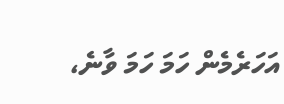އަހަރެމެން ހަމަ ހަމަ ވާނެ،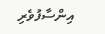އިންސާފުވެރި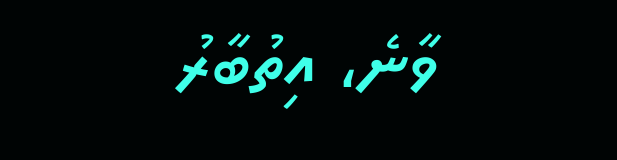ވާނެ، އިތުބާރު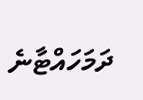ދަމަހައްޓާނެ